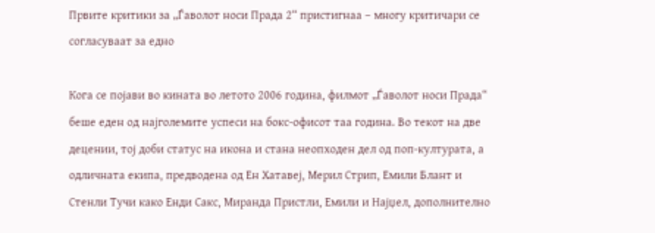Првите критики за „Ѓаволот носи Прада 2“ пристигнаа – многу критичари се согласуваат за едно

Кога се појави во кината во летото 2006 година, филмот „Ѓаволот носи Прада“ беше еден од најголемите успеси на бокс-офисот таа година. Во текот на две децении, тој доби статус на икона и стана неопходен дел од поп-културата, а одличната екипа, предводена од Ен Хатавеј, Мерил Стрип, Емили Блант и Стенли Тучи како Енди Сакс, Миранда Пристли, Емили и Најџел, дополнително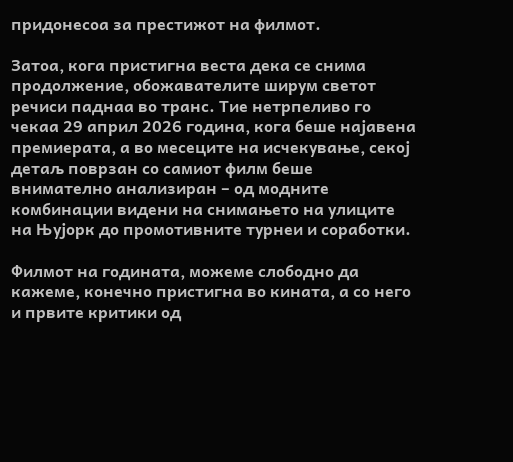придонесоа за престижот на филмот.

Затоа, кога пристигна веста дека се снима продолжение, обожавателите ширум светот речиси паднаа во транс. Тие нетрпеливо го чекаа 29 април 2026 година, кога беше најавена премиерата, а во месеците на исчекување, секој детаљ поврзан со самиот филм беше внимателно анализиран – од модните комбинации видени на снимањето на улиците на Њујорк до промотивните турнеи и соработки.

Филмот на годината, можеме слободно да кажеме, конечно пристигна во кината, а со него и првите критики од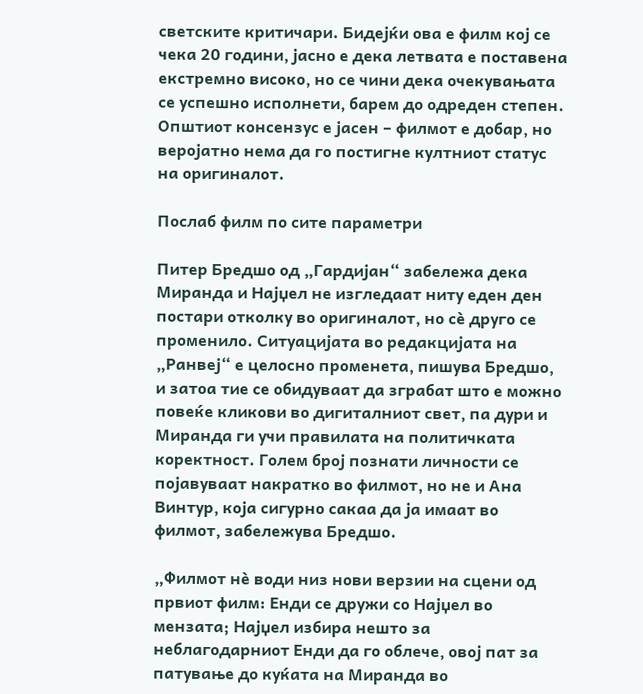светските критичари. Бидејќи ова е филм кој се чека 20 години, јасно е дека летвата е поставена екстремно високо, но се чини дека очекувањата се успешно исполнети, барем до одреден степен. Општиот консензус е јасен – филмот е добар, но веројатно нема да го постигне култниот статус на оригиналот.

Послаб филм по сите параметри

Питер Бредшо од „Гардијан“ забележа дека Миранда и Најџел не изгледаат ниту еден ден постари отколку во оригиналот, но сè друго се променило. Ситуацијата во редакцијата на „Ранвеј“ е целосно променета, пишува Бредшо, и затоа тие се обидуваат да зграбат што е можно повеќе кликови во дигиталниот свет, па дури и Миранда ги учи правилата на политичката коректност. Голем број познати личности се појавуваат накратко во филмот, но не и Ана Винтур, која сигурно сакаа да ја имаат во филмот, забележува Бредшо.

„Филмот нè води низ нови верзии на сцени од првиот филм: Енди се дружи со Најџел во мензата; Најџел избира нешто за неблагодарниот Енди да го облече, овој пат за патување до куќата на Миранда во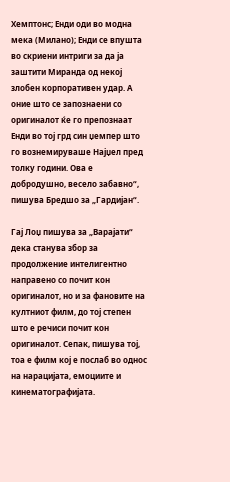Хемптонс; Енди оди во модна мека (Милано); Енди се впушта во скриени интриги за да ја заштити Миранда од некој злобен корпоративен удар. А оние што се запознаени со оригиналот ќе го препознаат Енди во тој грд син џемпер што го вознемируваше Најџел пред толку години. Ова е добродушно, весело забавно“, пишува Бредшо за „Гардијан“.

Гај Лоџ пишува за „Варајати“ дека станува збор за продолжение интелигентно направено со почит кон оригиналот, но и за фановите на култниот филм, до тој степен што е речиси почит кон оригиналот. Сепак, пишува тој, тоа е филм кој е послаб во однос на нарацијата, емоциите и кинематографијата.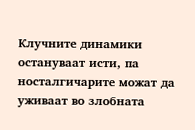Клучните динамики остануваат исти, па носталгичарите можат да уживаат во злобната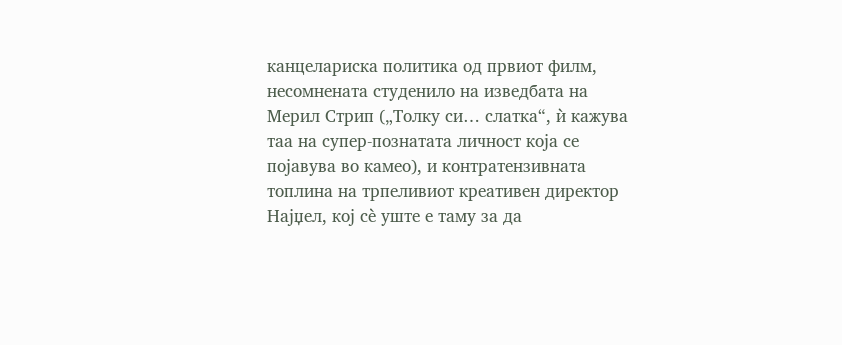канцелариска политика од првиот филм, несомнената студенило на изведбата на Мерил Стрип („Толку си… слатка“, ѝ кажува таа на супер-познатата личност која се појавува во камео), и контратензивната топлина на трпеливиот креативен директор Најџел, кој сè уште е таму за да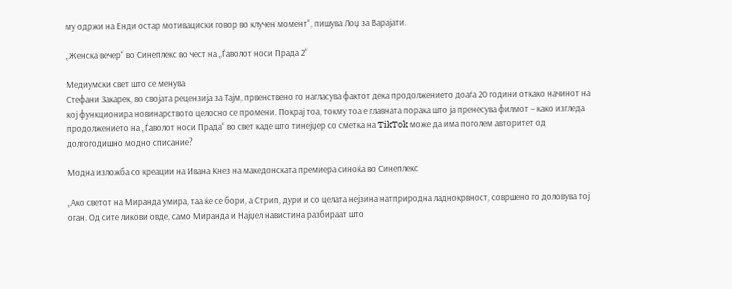му одржи на Енди остар мотивациски говор во клучен момент“, пишува Лоџ за Варајати.

„Женска вечер“ во Синеплекс во чест на „Ѓаволот носи Прада 2“

Медиумски свет што се менува
Стефани Закарек, во својата рецензија за Тајм, првенствено го нагласува фактот дека продолжението доаѓа 20 години откако начинот на кој функционира новинарството целосно се промени. Покрај тоа, токму тоа е главната порака што ја пренесува филмот – како изгледа продолжението на „Ѓаволот носи Прада“ во свет каде што тинејџер со сметка на TikTok може да има поголем авторитет од долгогодишно модно списание?

Модна изложба со креации на Ивана Кнез на македонската премиера синоќа во Синеплекс

„Ако светот на Миранда умира, таа ќе се бори, а Стрип, дури и со целата нејзина натприродна ладнокрвност, совршено го доловува тој оган. Од сите ликови овде, само Миранда и Најџел навистина разбираат што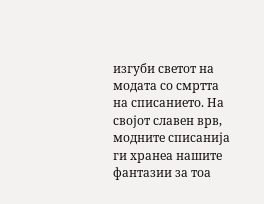изгуби светот на модата со смртта на списанието. На својот славен врв, модните списанија ги хранеа нашите фантазии за тоа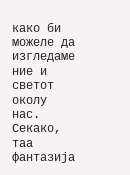како би можеле да изгледаме ние и светот околу нас. Секако, таа фантазија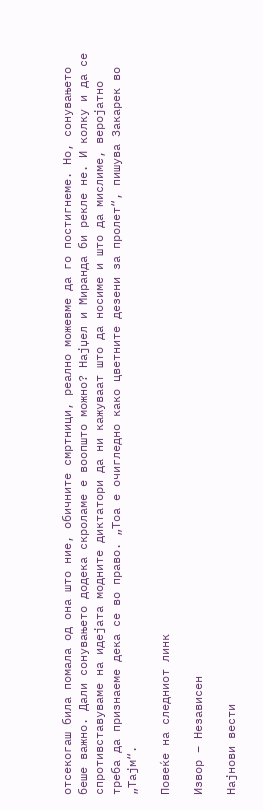отсекогаш била помала од она што ние, обичните смртници, реално можевме да го постигнеме. Но, сонувањето беше важно. Дали сонувањето додека скроламе е воопшто можно? Најџел и Миранда би рекле не. И колку и да се спротивставуваме на идејата модните диктатори да ни кажуваат што да носиме и што да мислиме, веројатно треба да признаеме дека се во право. „Тоа е очигледно како цветните дезени за пролет“, пишува Закарек во „Тајм“.

Повеќе на следниот линк

Извор – Независен

Најнови вести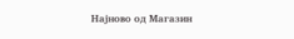Најново од Магазин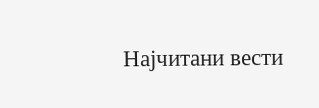Најчитани вести